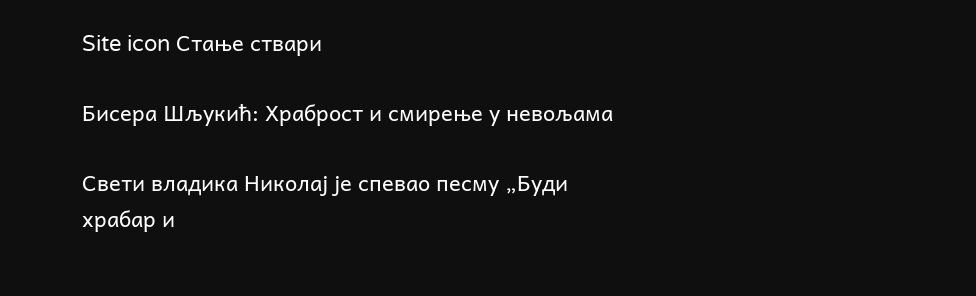Site icon Стање ствари

Бисера Шљукић: Храброст и смирење у невољама

Свети владика Николај је спевао песму „Буди храбар и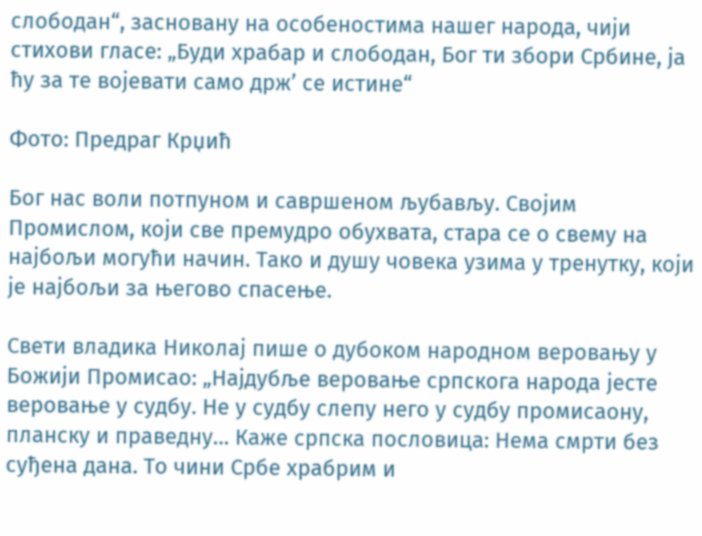слободан“, засновану на особеностима нашег народа, чији стихови гласе: „Буди храбар и слободан, Бог ти збори Србине, ја ћу за те војевати само држ’ се истине“

Фото: Предраг Крџић

Бог нас воли потпуном и савршеном љубављу. Својим Промислом, који све премудро обухвата, стара се о свему на најбољи могући начин. Тако и душу човека узима у тренутку, који је најбољи за његово спасење.

Свети владика Николај пише о дубоком народном веровању у Божији Промисао: „Најдубље веровање српскога народа јесте веровање у судбу. Не у судбу слепу него у судбу промисаону, планску и праведну… Каже српска пословица: Нема смрти без суђена дана. То чини Србе храбрим и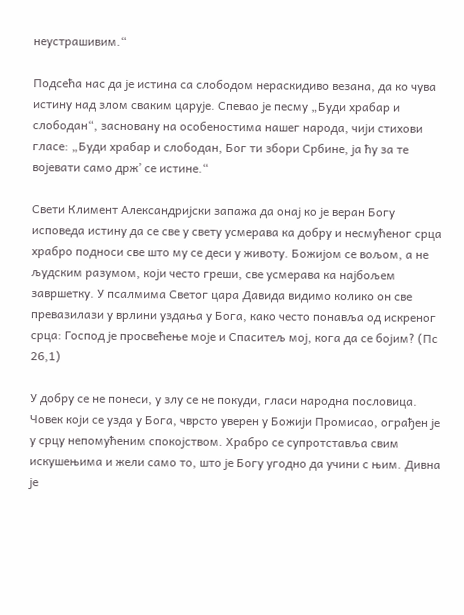неустрашивим.“

Подсећа нас да је истина са слободом нераскидиво везана, да ко чува истину над злом сваким царује. Спевао је песму „Буди храбар и слободан“, засновану на особеностима нашег народа, чији стихови гласе: „Буди храбар и слободан, Бог ти збори Србине, ја ћу за те војевати само држ’ се истине.“

Свети Климент Александријски запажа да онај ко је веран Богу исповеда истину да се све у свету усмерава ка добру и несмућеног срца храбро подноси све што му се деси у животу. Божијом се вољом, а не људским разумом, који често греши, све усмерава ка најбољем завршетку. У псалмима Светог цара Давида видимо колико он све превазилази у врлини уздања у Бога, како често понавља од искреног срца: Господ је просвећење моје и Спаситељ мој, кога да се бојим? (Пс 26,1)

У добру се не понеси, у злу се не покуди, гласи народна пословица. Човек који се узда у Бога, чврсто уверен у Божији Промисао, ограђен је у срцу непомућеним спокојством. Храбро се супротставља свим искушењима и жели само то, што је Богу угодно да учини с њим. Дивна је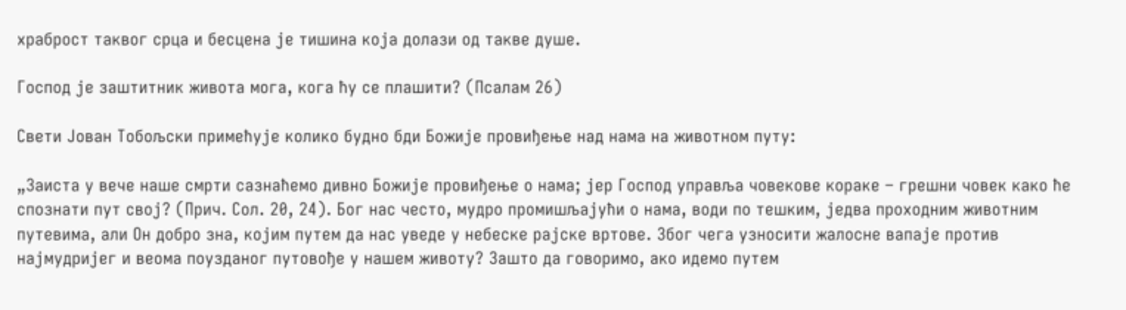храброст таквог срца и бесцена је тишина која долази од такве душе.

Господ је заштитник живота мога, кога ћу се плашити? (Псалам 26)

Свети Јован Тобољски примећује колико будно бди Божије провиђење над нама на животном путу:

„Заиста у вече наше смрти сазнаћемо дивно Божије провиђење о нама; јер Господ управља човекове кораке – грешни човек како ће спознати пут свој? (Прич. Сол. 20, 24). Бог нас често, мудро промишљајући о нама, води по тешким, једва проходним животним путевима, али Он добро зна, којим путем да нас уведе у небеске рајске вртове. Због чега узносити жалосне вапаје против најмудријег и веома поузданог путовође у нашем животу? Зашто да говоримо, ако идемо путем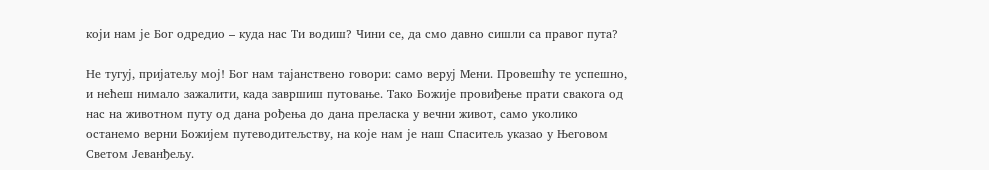који нам је Бог одредио – куда нас Ти водиш? Чини се, да смо давно сишли са правог пута?

Не тугуј, пријатељу мој! Бог нам тајанствено говори: само веруј Мени. Провешћу те успешно, и нећеш нимало зажалити, када завршиш путовање. Тако Божије провиђење прати свакога од нас на животном путу од дана рођења до дана преласка у вечни живот, само уколико останемо верни Божијем путеводитељству, на које нам је наш Спаситељ указао у Његовом Светом Јеванђељу.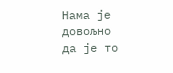Нама је довољно да је то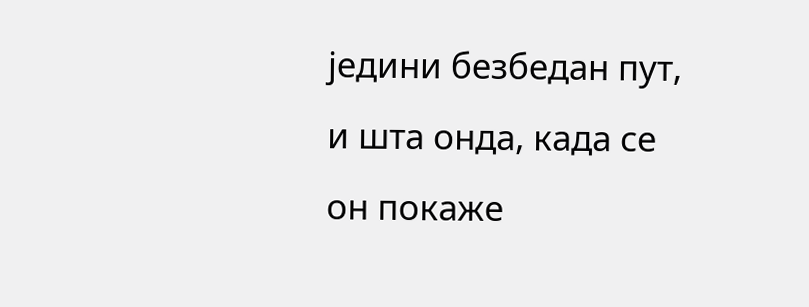једини безбедан пут, и шта онда, када се он покаже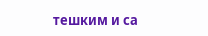тешким и са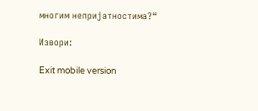многим непријатностима?“

Извори:

Exit mobile version